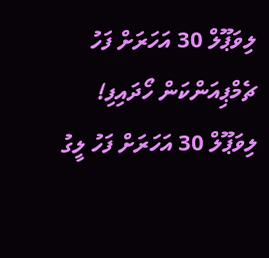ލިވަޕޫލް 30 އަހަރަށް ފަހު ޗެމްޕިއަންކަން ހޯދައިފި!
ލިވަޕޫލް 30 އަހަރަށް ފަހު ލީގު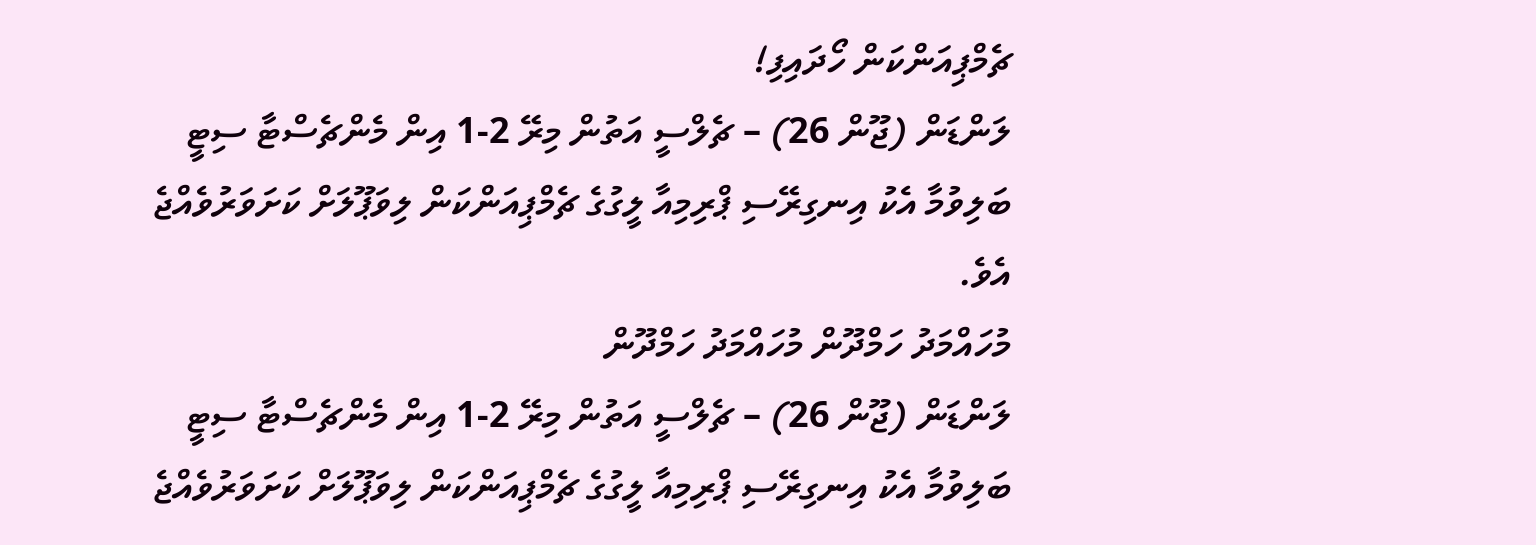ޗެމްޕިއަންކަން ހޯދައިފި!
ލަންޑަން (ޖޫން 26) – ޗެލްސީ އަތުން މިރޭ 2-1 އިން މެންޗެސްޓާ ސިޓީ ބަލިވުމާ އެކު އިނގިރޭސި ޕްރިމިއާ ލީގުގެ ޗެމްޕިއަންކަން ލިވަޕޫލަށް ކަށަވަރުވެއްޖެ އެވެ.
މުހައްމަދު ހަމްދޫން މުހައްމަދު ހަމްދޫން
ލަންޑަން (ޖޫން 26) – ޗެލްސީ އަތުން މިރޭ 2-1 އިން މެންޗެސްޓާ ސިޓީ ބަލިވުމާ އެކު އިނގިރޭސި ޕްރިމިއާ ލީގުގެ ޗެމްޕިއަންކަން ލިވަޕޫލަށް ކަށަވަރުވެއްޖެ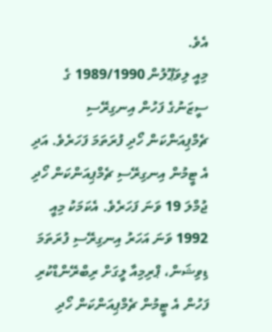އެވެ.
މިއީ ލިވަޕޫލުން 1989/1990 ގެ ސީޒަނުގެ ފަހުން އިނގިރޭސި ޗެމްޕިއަންކަން ހޯދި ފުރަތަމަ ފަހަރެވެ. އަދި އެ ޓީމުން އިނގިރޭސި ޗެމްޕިއަންކަން ހޯދި ޖުމްލަ 19 ވަނަ ފަހަރެވެ. އެކަމަކު މިއީ 1992 ވަނަ އަހަރު އިނގިރޭސި ފުރަތަމަ ޑިވިޝަން، ޕްރިމިއާ ލީގަށް ރިބްރޭންޑްކުރި ފަހުން އެ ޓީމުން ޗެމްޕިއަންކަން ހޯދި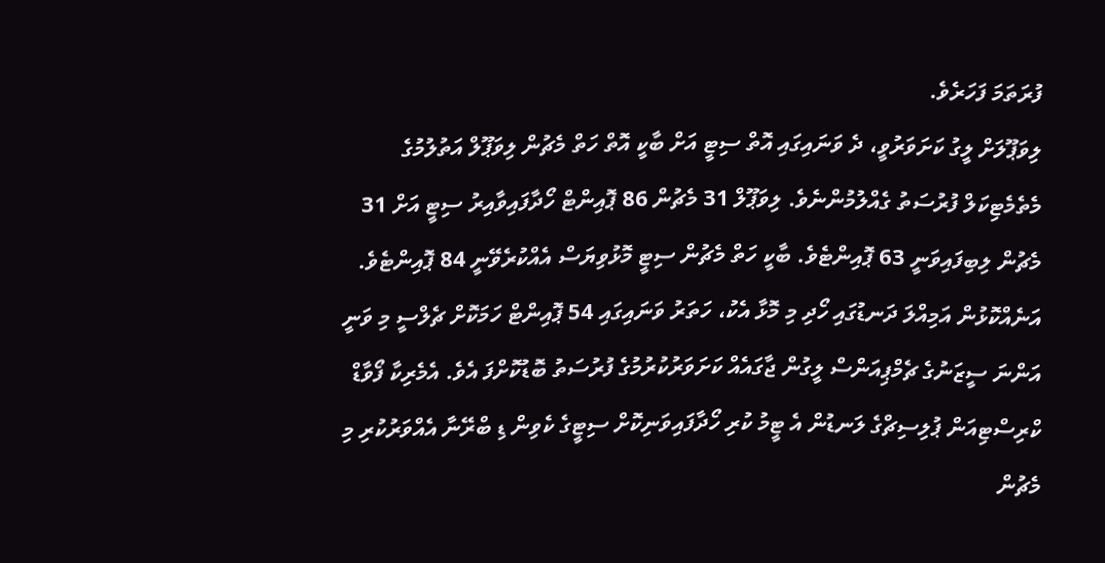ފުރަތަމަ ފަހަރެވެ.
ލިވަޕޫލަށް ލީގު ކަށަވަރުވީ، ދެ ވަނައިގައި އޮތް ސިޓީ އަށް ބާކީ އޮތް ހަތް މެޗުން ލިވަޕޫލް އަތުލުމުގެ މެތެމެޓިކަލް ފުރުސަތު ގެއްލުމުންނެވެ. ލިވަޕޫލް 31 މެޗުން 86 ޕޮއިންޓް ހޯދާފައިވާއިރު ސިޓީ އަށް 31 މެޗުން ލިބިފައިވަނީ 63 ޕޮއިންޓެވެ. ބާކީ ހަތް މެޗުން ސިޓީ މޮޅުވިޔަސް އެއްކުރެވޭނީ 84 ޕޮއިންޓެވެ.
އަނެއްކޮޅުން އަމިއްލަ ދަނޑުގައި ހޯދި މި މޮޅާ އެކު، ހަތަރު ވަނައިގައި 54 ޕޮއިންޓް ހަމަކޮށް ޗެލްސީ މި ވަނީ އަންނަ ސީޒަނުގެ ޗެމްޕިއަންސް ލީގުން ޖާގައެއް ކަށަވަރުކުރުމުގެ ފުރުސަތު ބޮޑުކޮށްފަ އެވެ. އެމެރިކާ ފޯވާޑް ކްރިސްޓިއަން ޕުލިސިޗްގެ ލަނޑުން އެ ޓީމު ކުރި ހޯދާފައިވަނިކޮށް ސިޓީގެ ކެވިން ޑި ބްރޭނާ އެއްވަރުކުރި މި މެޗުން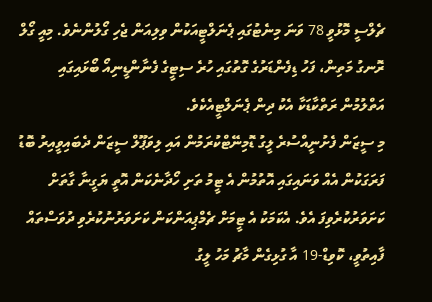ޗެލްސީ މޮޅުވީ 78 ވަނަ މިނެޓުގައި ޕެނަލްޓީއަކުން ވިލިއަން ޖެހި ގޯލުންނެވެ. މިއީ ގޯލް ރޮނގު މަތިން، ފަހު ޑިފެންޑަރުގެ ގޮތުގައި ހުރެ ސިޓީގެ ފެނާންޑީނިއޯ ބޯޅައިގައި އަތްލުމުން ރަތްކާޑަކާ އެކު ދިން ޕެނަލްޓީއެކެވެ.
މި ސީޒަން ފެށުނީއްސުރެ ލީގު ޑޮމިނޭޓްކުރަމުން އައި ލިވަޕޫލް ސީޒަން ދެބައިވީއިރު ބޮޑު ފަރަގަކުން އެއް ވަނައިގައި އޮތުމުން އެ ޓީމު ތަށި ހޯދާނެކަން އޮތީ ޔަގީނާ ގާތަށް ކަށަވަރުކުރެވިފަ އެވެ. އެކަމަކު އެ ޓީމަށް ޗެމްޕިއަންކަން ކަށަވަރުނުކުރެވި ދުވަސްތައް ފާއިތުވީ، ކޮވިޑް-19 އާ ގުޅިގެން މާޗު މަހު ލީގު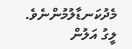މެދުކަނޑާލުމުންނެވެ. ލީގު އަލުން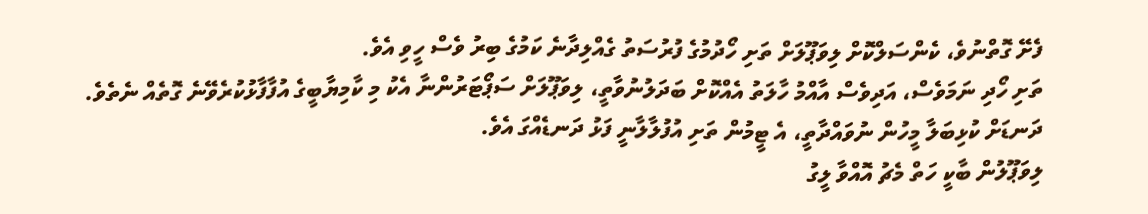ފެށޭ ގޮތްނުވެ، ކެންސަލްކޮށް ލިވަޕޫލަށް ތަށި ހޯދުމުގެ ފުރުސަތު ގެއްލިދާނެ ކަމުގެ ބިރު ވެސް ހީވި އެވެ.
ތަށި ހޯދި ނަމަވެސް، އަދިވެސް އާއްމު ހާލަތު އެއްކޮށް ބަދަލުނުވާތީ، ލިވަޕޫލަށް ސަޕޯޓަރުންނާ އެކު މި ކާމިޔާބީގެ އުފާފާޅުކުރެވޭނެ ގޮތެއް ނެތެވެ. ދަނޑަށް ކުޅިބަލާ މީހުން ނުވައްދާތީ، އެ ޓީމުން ތަށި އުފުލާލާނީ ފަޅު ދަނޑެއްގަ އެވެ.
ލިވަޕޫލުން ބާކީ ހަތް މެޗު އޮއްވާ ލީގު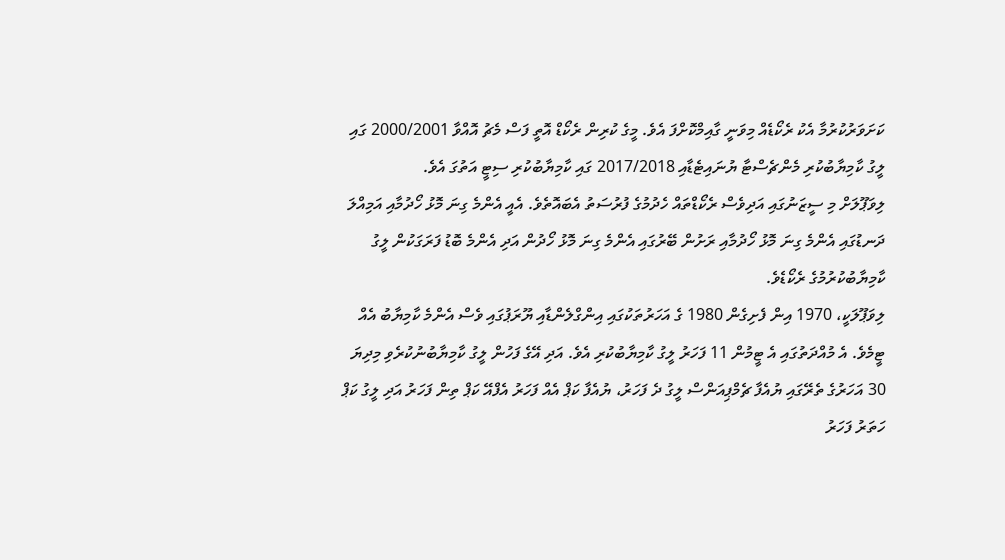ކަށަވަރުކުރުމާ އެކު ރެކޯޑެއް މިވަނީ ގާއިމްކޮށްފަ އެވެ. މީގެ ކުރިން ރެކޯޑް އޮތީ ފަސް މެޗު އޮއްވާ 2000/2001 ގައި ލީގު ކާމިޔާބުކުރި މެންޗެސްޓާ ޔުނައިޓެޑާއި 2017/2018 ގައި ކާމިޔާބުކުރި ސިޓީ އަތުގަ އެވެ.
ލިވަޕޫލަށް މި ސީޒަނުގައި އަދިވެސް ރެކޯޑްތައް ހެދުމުގެ ފުރުސަތު އެބައޮތެވެ. އެއީ އެންމެ ގިނަ މޮޅު ހޯދުމާއި އަމިއްލަ ދަނޑުގައި އެންމެ ގިނަ މޮޅު ހޯދުމާއި ރަށުން ބޭރުގައި އެންމެ ގިނަ މޮޅު ހޯދުން އަދި އެންމެ ބޮޑު ފަރަގަކުން ލީގު ކާމިޔާބުކުރުމުގެ ރެކޯޑެވެ.
ލިވަޕޫލަކީ، 1970 އިން ފެށިގެން 1980 ގެ އަހަރުތަކުގައި އިންގްލެންޑާއި ޔޫރަޕުގައި ވެސް އެންމެ ކާމިޔާބު އެއް ޓީމެވެ. އެ މުއްދަތުގައި އެ ޓީމުން 11 ފަހަރު ލީގު ކާމިޔާބުކުރި އެވެ. އަދި އޭގެ ފަހުން ލީގު ކާމިޔާބުނުކުރެވި މިދިޔަ 30 އަހަރުގެ ތެރޭގައި ޔުއެފާ ޗެމްޕިއަންސް ލީގު ދެ ފަހަރު، ޔުއެފާ ކަޕް އެއް ފަހަރު އެފްއޭ ކަޕް ތިން ފަހަރު އަދި ލީގު ކަޕް ހަތަރު ފަހަރު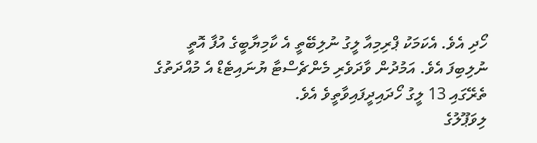ހޯދި އެވެ. އެކަމަކު ޕްރިމިއާ ލީގު ނުލިބޭތީ އެ ކާމިޔާބީގެ އުފާ އޮތީ ނުލިބިފަ އެވެ. އަމުދުން ވާދަވެރި މެންޗެސްޓާ ޔުނައިޓެޑް އެ މުއްދަތުގެ ތެރޭގައި 13 ލީގު ހޯދައިދީފައިވާތީވެ އެވެ.
ލިވަޕޫލުގެ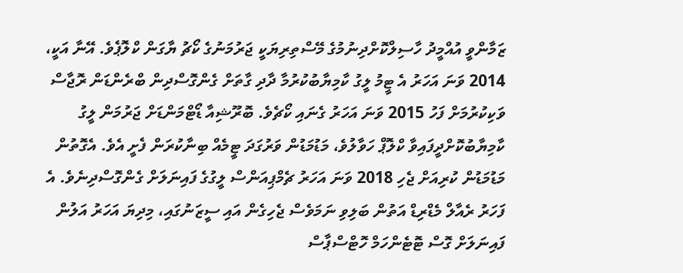ޒަމާންވީ އުއްމީދު ހާސިލްކޮށްދިނުމުގެ މޭސްތިރިޔަކީ ޖަރުމަނުގެ ކޯޗު ޔާގަން ކްލޮޕެވެ. އޭނާ އަކީ، 2014 ވަނަ އަހަރު އެ ޓީމު ލީގު ކާމިޔާބުކުރުމާ ދާދި ގާތަށް ގެންގޮސްދިން ބްރެންޑަން ރޮޖާސް ވަކިކުރުމަށް ފަހު 2015 ވަނަ އަހަރު ގެނައި ކޯޗެވެ. ބޮރޫޝިއާ ޑޯޓްމަންޑަށް ޖަރުމަން ލީގު ކާމިޔާބުކޮށްދީފައިވާ ކްލޮޕް ހަވާލުވެ، މަޑުމަޑުން ވަރުގަދަ ޓީމެއް ބިނާކުރަން ފެށީ އެވެ. އެގޮތުން މަޑުމަޑުން ކުރިއަށް ޖެހި 2018 ވަނަ އަހަރު ޗެމްޕިއަންސް ލީގުގެ ފައިނަލަށް ގެންގޮސްދިނެވެ. އެ ފަހަރު ރެއާލް މެޑްރިޑް އަތުން ބަލިވި ނަމަވެސް ޖެހިގެން އައި ސީޒަނުގައި، މިދިޔަ އަހަރު އަލުން ފައިނަލަށް ގޮސް ޓޮޓެންހަމް ހޮޓްސްޕާސް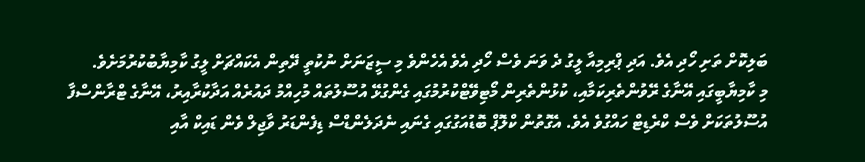ބަލިކޮށް ތަށި ހޯދި އެވެ. އަދި ޕްރިމިއާ ލީގު ދެ ވަނަ ވެސް ހޯދި އެވެ އެހެންވެ މި ސީޒަނަށް ނުކުތީ ދޭތިން އެކައްޗަށް ލީގު ކާމިޔާބުކުރުމަށެވެ.
މި ކާމިޔާބީގައި އޭނާގެ ރޭވުންތެރިކަމާއި، ކުޅުންތެރިން މޯޓިވޭޓްކުރުމުގައި ގެންގުޅޭ އުސޫލުތައް މުހިއްމު ދައުރެއް އަދާކުރާއިރު، އޭނާގެ ޓްރާންސްފާ އުސޫލުތަކަށް ވެސް ކްރެޑިޓް ހައްގުވެ އެވެ. އެގޮތުން ކްލޮޕް ބޮޑުއަގުގައި ގެނައި ނެދަލެންޑްސް ޑިފެންޑަރު ވާޖިލް ވެން ޑައިކް އާއި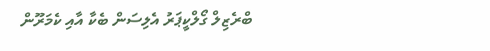ބްރެޒިލް ގޯލްކީޕަރު އެލިސަން ބެކާ އާއި ކެމަރޫން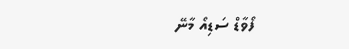ފޯވާޑް ސަޑިއޯ މާނޭ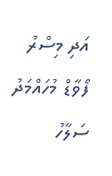އަދި މިސްރު ފޯވާޑް މުހައްމަދު ސަލާހު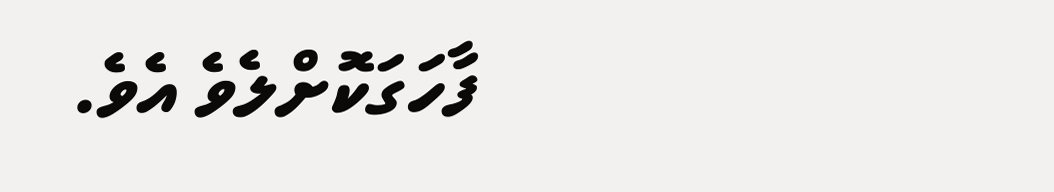ފާހަގަކޮށްލެވެ އެވެ.